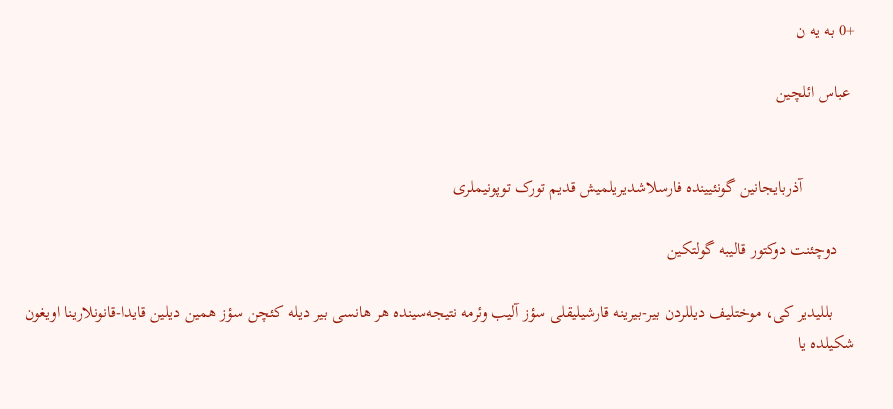+0 به یه ن

 عباس ائلچین


            آذربایجانین گونئیینده فارسلاشدیریلمیش قدیم تورک توپونیملری

    دوچئنت دوکتور قالیبه گولتکین

     بللیدیر کی، موختلیف دیللردن بیر-بیرینه قارشیلیقلی سؤز آلیب وئرمه نتیجه‌سینده هر هانسی بیر دیله کئچن سؤز همین دیلین قایدا-قانونلارینا اویغون شکیلده یا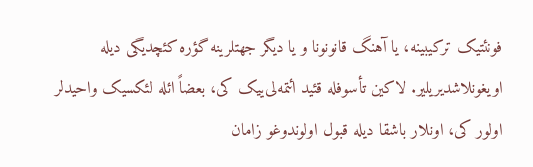فونئتیک ترکیبینه، یا آهنگ قانونونا و یا دیگر جهتلرینه گؤره کئچدیگی دیله اویغونلاشدیریلیر. لاکین تأسوفله قئید ائتمه‌لی‌‌ییک کی، بعضاً ائله لئکسیک واحیدلر اولور کی، اونلار باشقا دیله قبول اولوندوغو زامان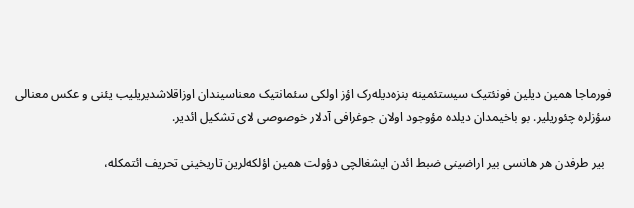فورماجا همین دیلین فونئتیک سیستئمینه بنزه‌دیله‌رک اؤز اولکی سئمانتیک معناسیندان اوزاقلاشدیریلیب یئنی و عکس معنالی سؤزلره چئوریلیر. بو باخیمدان دیلده مؤوجود اولان جوغرافی آدلار خوصوصی لای تشکیل ائدیر.

  بیر طرفدن هر هانسی بیر اراضینی ضبط ائدن ایشغالچی دؤولت همین اؤلکه‌لرین تاریخینی تحریف ائتمکله،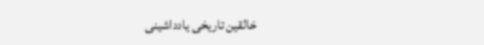خالقین تاریخی یادداشینی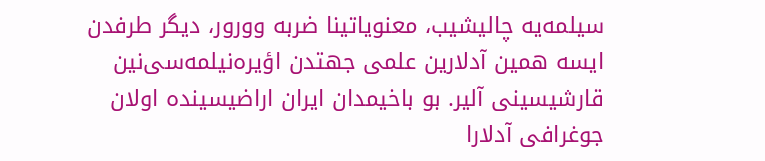سیلمه‌یه چالیشیب، معنویاتینا ضربه وورور، دیگر طرفدن ایسه همین آدلارین علمی جهتدن اؤیره‌نیلمه‌سی‌نین قارشیسینی آلیر. بو باخیمدان ایران اراضیسینده اولان جوغرافی آدلارا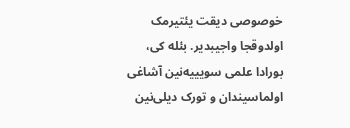خوصوصی دیقت یئتیرمک اولدوقجا واجیبدیر. بئله کی، بورادا علمی سویییه‌نین آشاغی اولماسیندان و تورک دیلی‌نین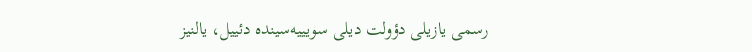رسمی یازیلی دؤولت دیلی سویییه‌سینده دئییل، یالنیز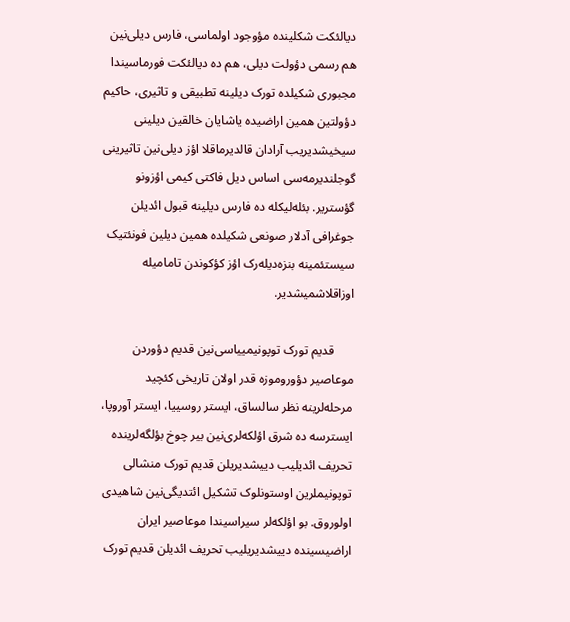دیالئکت شکلینده مؤوجود اولماسی، فارس دیلی‌نین هم رسمی دؤولت دیلی، هم ده دیالئکت فورماسیندا مجبوری شکیلده تورک دیلینه تطبیقی و تاثیری، حاکیم دؤولتین همین اراضیده یاشایان خالقین دیلینی سیخیشدیریب آرادان قالدیرماقلا اؤز دیلی‌نین تاثیرینی گوجلندیرمه‌سی اساس دیل فاکتی کیمی اؤزونو گؤستریر. بئله‌لیکله ده فارس دیلینه قبول ائدیلن جوغرافی آدلار صونعی شکیلده همین دیلین فونئتیک سیستئمینه بنزه‌دیله‌رک اؤز کؤکوندن تامامیله اوزاقلاشمیشدیر.

      قدیم تورک توپونیمییاسی‌نین قدیم دؤوردن موعاصیر دؤوروموزه قدر اولان تاریخی کئچید مرحله‌‌لرینه نظر سالساق، ایستر روسییا، ایستر آوروپا، ایسترسه ده شرق اؤلکه‌‌لری‌نین بیر چوخ بؤلگه‌‌لرینده تحریف ائدیلیب دییشدیریلن قدیم تورک منشالی توپونیملرین اوستونلوک تشکیل ائتدیگی‌نین شاهیدی اولوروق. بو اؤلکه‌‌لر سیراسیندا موعاصیر ایران اراضیسینده دییشدیریلیب تحریف ائدیلن قدیم تورک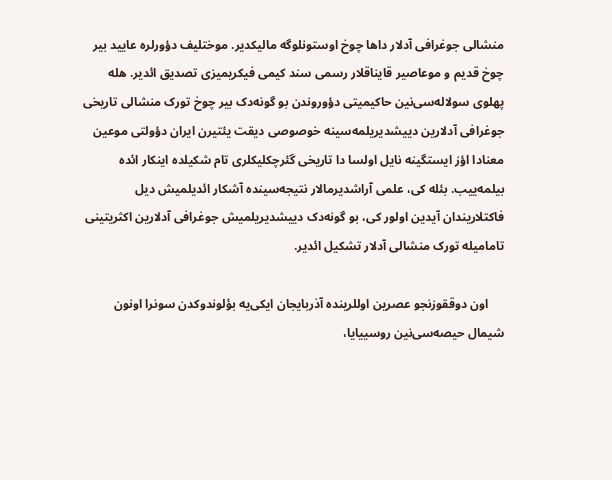منشالی جوغرافی آدلار داها چوخ اوستونلوگه مالیکدیر. موختلیف دؤورلره عایید بیر چوخ قدیم و موعاصیر قایناقلار رسمی سند کیمی فیکریمیزی تصدیق ائدیر. هله پهلوی سولاله‌سی‌نین حاکیمیتی دؤوروندن بو گونه‌دک بیر چوخ تورک منشالی تاریخی جوغرافی آدلارین دییشدیریلمه‌سینه خوصوصی دیقت یئتیرن ایران دؤولتی موعین معنادا اؤز ایستگینه نایل اولسا دا تاریخی گئرچکلیکلری تام شکیلده اینکار ائده بیلمه‌ییب. بئله کی، علمی آراشدیرمالار نتیجه‌‌سینده آشکار ائدیلمیش دیل فاکتلاریندان آیدین اولور کی، بو گونه‌دک دییشدیریلمیش جوغرافی آدلارین اکثریتینی تامامیله تورک منشالی آدلار تشکیل ائدیر.

     اون دوققوزنجو عصرین اوللرینده آذربایجان ایکی‌یه بؤلوندوکدن سونرا اونون شیمال حیصه‌سی‌نین روسییایا،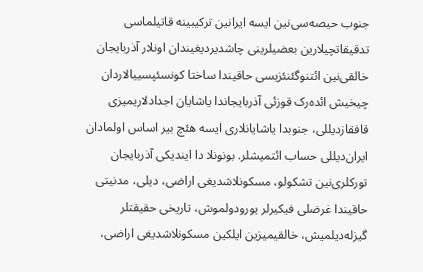جنوب حیصه‌سی‌نین ایسه ایرانین ترکیبینه قاتیلماسی تدقیقاتچیلارین بعضیلرینی چاشدیردیغیندان اونلار آذربایجان خالقی‌نین ائتنوگئنئزیسی حاقیندا ساختا کونسئپسییالاردان چیخیش ائده‌رک قوزئی آذربایجاندا یاشایان اجدادلاریمیزی قافقازدیللی، جنوبدا یاشایانلاری ایسه هئچ بیر اساس اولمادان ایران‌دیللی حساب ائتمیشلر. بونونلا دا ایندیکی آذربایجان تورکلری‌نین تشکولو، مسکونلاشدیغی اراضی، دیلی، مدنیتی حاقیندا غرضلی فیکیرلر یورودولموش، تاریخی حقیقتلر گیزله‌‌دیلمیش، خالقیمیزین ایلکین مسکونلاشدیغی اراضی،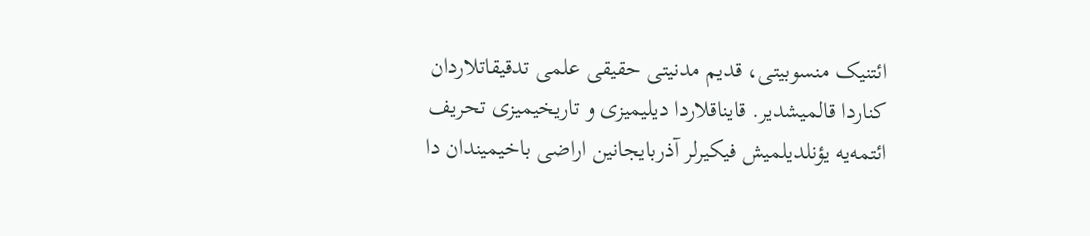ائتنیک منسوبیتی، قدیم مدنیتی حقیقی علمی تدقیقاتلاردان کناردا قالمیشدیر. قایناقلاردا دیلیمیزی و تاریخیمیزی تحریف ائتمه‌یه یؤنلدیلمیش فیکیرلر آذربایجانین اراضی باخیمیندان دا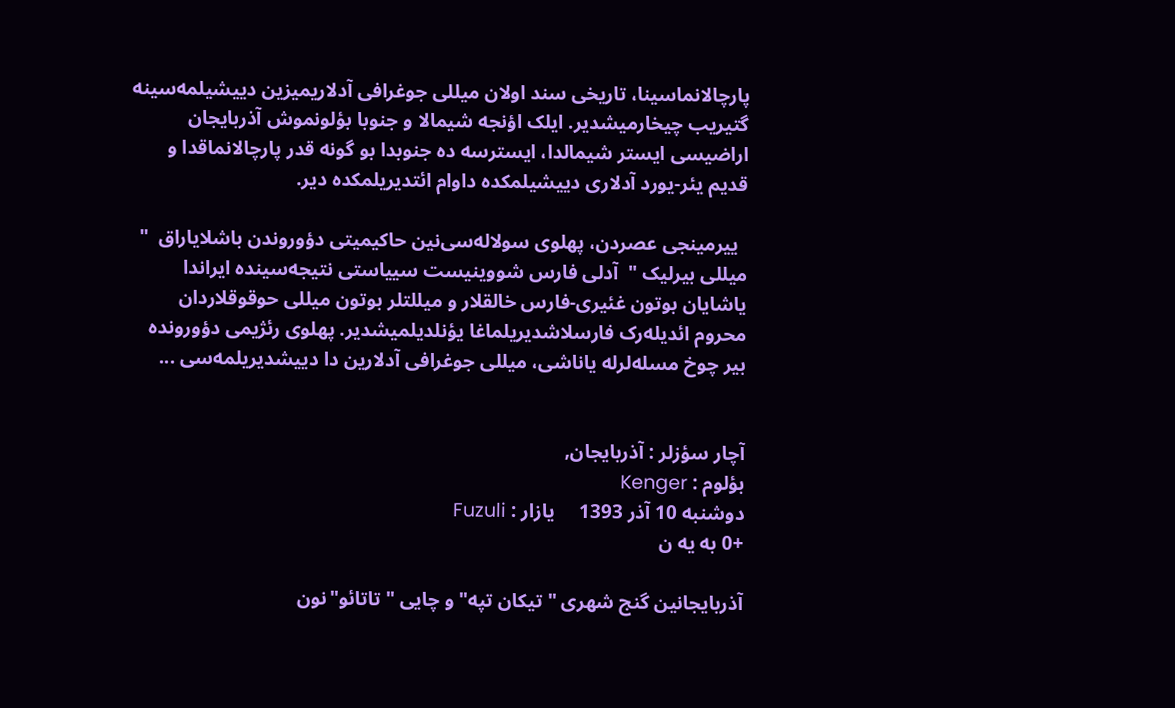پارچالانماسینا، تاریخی سند اولان میللی جوغرافی آدلاریمیزین دییشیلمه‌سینه گتیریب چیخارمیشدیر. ایلک اؤنجه شیمالا و جنوبا بؤلونموش آذربایجان اراضیسی ایستر شیمالدا، ایسترسه ده جنوبدا بو گونه قدر پارچالانماقدا و قدیم یئر-یورد آدلاری دییشیلمکده داوام ائتدیریلمکده دیر.

  ییرمینجی عصردن، پهلوی سولاله‌سی‌نین حاکیمیتی دؤوروندن باشلایاراق  " میللی بیرلیک "  آدلی فارس شووینیست سییاستی نتیجه‌‌سینده ایراندا یاشایان بوتون غئیری-فارس خالقلار و میللتلر بوتون میللی حوقوقلاردان محروم ائدیله‌رک فارسلاشدیریلماغا یؤنلدیلمیشدیر. پهلوی رئژیمی دؤورونده بیر چوخ مسله‌‌لرله یاناشی، میللی جوغرافی آدلارین دا دییشدیریلمه‌سی ...


آچار سؤزلر : آذربایجان,
بؤلوم : Kenger
دوشنبه 10 آذر 1393     یازار : Fuzuli
+0 به یه ن

آذربایجانین گنج شهری "تیكان تپه" و چایی "تاتائو"نون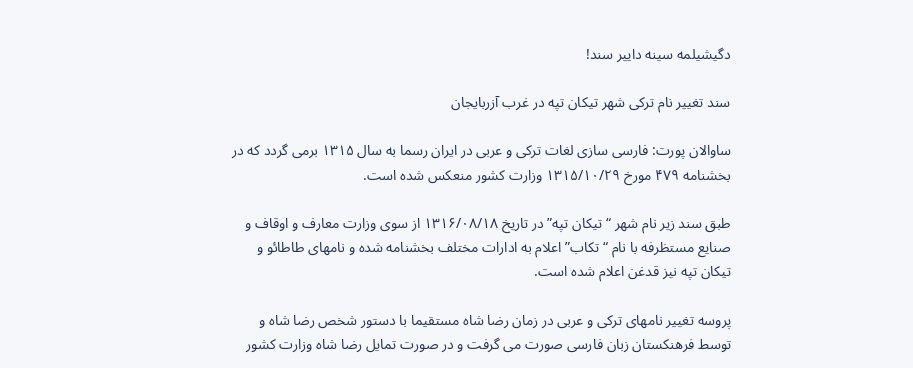دگیشیلمه سینه داییر سند!

سند تغییر نام تركی شهر تیكان تپه در غرب آزربایجان

ساوالان پورت: فارسی سازی لغات تركی و عربی در ایران رسما به سال ۱۳۱۵ برمی گردد كه در بخشنامه ۴۷۹ مورخ ۱۳۱۵/۱۰/۲۹ وزارت كشور منعكس شده است.

طبق سند زیر نام شهر “تیكان تپه” در تاریخ ۱۳۱۶/۰۸/۱۸ از سوی وزارت معارف و اوقاف و صنایع مستظرفه با نام “تكاب” اعلام به ادارات مختلف بخشنامه شده و نامهای طاطائو و تیكان تپه نیز قدغن اعلام شده است.

پروسه تغییر نامهای تركی و عربی در زمان رضا شاه مستقیما با دستور شخص رضا شاه و توسط فرهنكستان زبان فارسی صورت می گرفت و در صورت تمایل رضا شاه وزارت كشور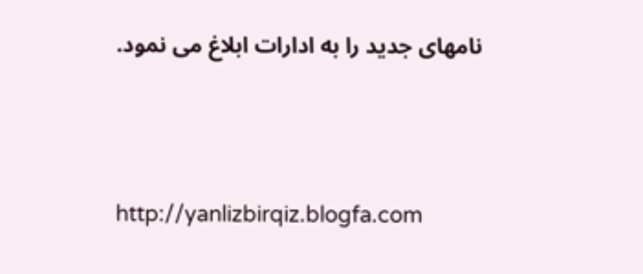نامهای جدید را به ادارات ابلاغ می نمود.



http://yanlizbirqiz.blogfa.com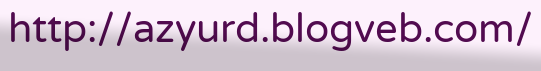http://azyurd.blogveb.com/